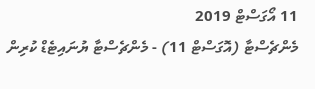11 އޯގަސްޓް 2019
މެންޗެސްޓާ (އޮގަސްޓް 11) - މެންޗެސްޓާ ޔުނައިޓެޑް ކުރިން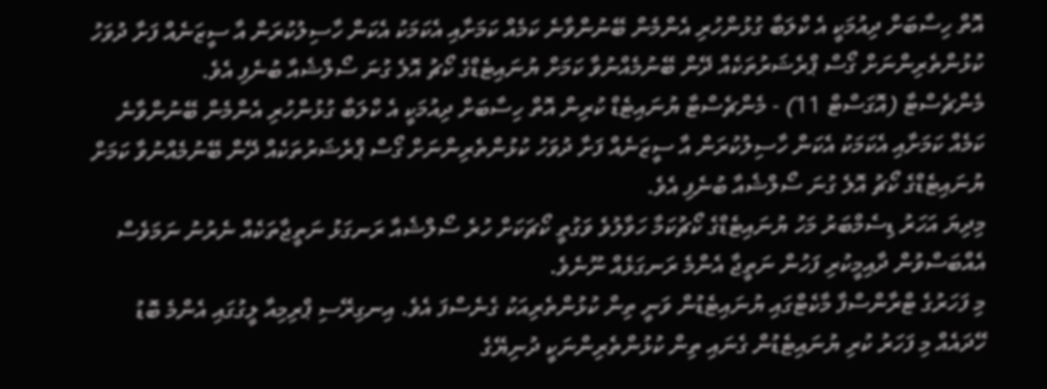އޮތް ހިސާބަށް ދިއުމަކީ އެ ކްލަބާ ގުޅުންހުރި އެންމެން ބޭނުންވާނެ ކަމެއް ކަމަށާއި އެކަމަކު އެކަން ހާސިލުކުރަން އާ ސީޒަނެއް ފަށާ ދުވަހު ކުޅުންތެރިންނަށް ގޯސް ޕްރެޝަރުތަކެއް ދޭން ބޭނުމެއްނުވާ ކަމަށް ޔުނައިޓެޑްގެ ކޯޗު އޮލެ ގުނަ ސޯލްޝެއާ ބުނެފި އެވެ.
މެންޗެސްޓާ (އޮގަސްޓް 11) - މެންޗެސްޓާ ޔުނައިޓެޑް ކުރިން އޮތް ހިސާބަށް ދިއުމަކީ އެ ކްލަބާ ގުޅުންހުރި އެންމެން ބޭނުންވާނެ ކަމެއް ކަމަށާއި އެކަމަކު އެކަން ހާސިލުކުރަން އާ ސީޒަނެއް ފަށާ ދުވަހު ކުޅުންތެރިންނަށް ގޯސް ޕްރެޝަރުތަކެއް ދޭން ބޭނުމެއްނުވާ ކަމަށް ޔުނައިޓެޑްގެ ކޯޗު އޮލެ ގުނަ ސޯލްޝެއާ ބުނެފި އެވެ.
މިދިޔަ އަހަރު ޑިސެމްބަރު މަހު ޔުނައިޓެޑްގެ ކޯޗުކަމާ ހަވާލުވެ ވަގުތީ ކޯޗަކަށް ހުރެ ސޯލްޝެއާ ރަނގަޅު ނަތީޖާތަކެއް ނެރުނު ނަމަވެސް އެއްބަސްވުން ދާއިމީކުރި ފަހުން ނަތީޖާ އެންމެ ރަނގަޅެއް ނޫނެވެ.
މި ފަހަރުގެ ޓްރާންސްފާ މާކެޓްގައި ޔުނައިޓެޑުން ވަނީ ތިން ކުޅުންތެރިއަކު ގެނެސްފަ އެވެ. އިނގިރޭސި ޕްރިމިއާ ލީގުގައި އެންމެ ބޮޑު ހޭދައެއް މި ފަހަރު ކުރި ޔުނައިޓެޑުން ގެނައި ތިން ކުޅުންތެރިންނަކީ ދުނިޔޭގެ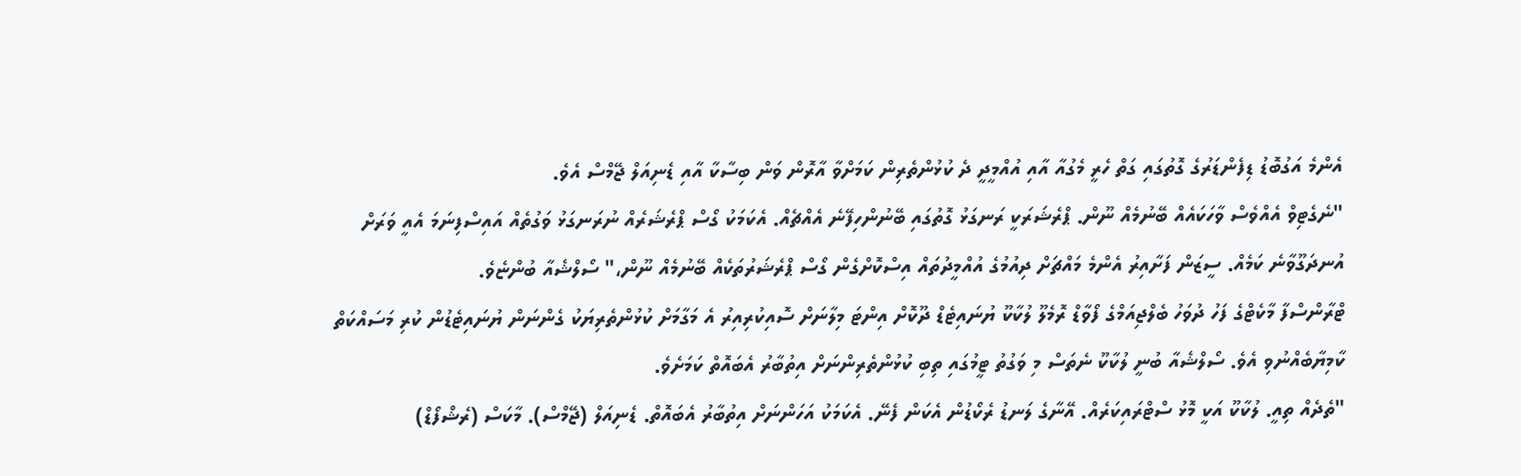އެންމެ އަގުބޮޑު ޑިފެންޑަރުގެ ގޮތުގައި ގަތް ހެރީ މެގުއާ އާއި އުއްމީދީ ދެ ކުޅުންތެރިން ކަމަށްވާ އާރޮން ވަން ބިސާކާ އާއި ޑެނިއަލް ޖޭމްސް އެވެ.
"ނެގެޓިވް އެއްވެސް ވާހަކައެއް ބޭނުމެއް ނޫން. ޕްރެޝަރަކީ ރަނގަޅު ގޮތުގައި ބޭނުންހިފޭނެ އެއްޗެއް. އެކަމަކު ގޯސް ޕްރެޝަރެއް ނުރަނގަޅު ވަގުތެއް އައިސްފިނަމަ އެއީ ވަރަށް އުނދަގޫވާނެ ކަމެއް. ސީޒަން ފަށާއިރު އެންމެ މައްޗަށް ދިއުމުގެ އުއްމީދުތައް އިސްކޮށްގެން ގޯސް ޕްރެޝަރުތަކެއް ބޭނުމެއް ނޫން،" ސޯލްޝެއާ ބުންޏެވެ.
ޓްރާންސްފާ މާކެޓްގެ ފަހު ދުވަހު ބެލްޖިއަމްގެ ފޯވާޑް ރޮމެލޫ ލުކާކޫ ޔުނައިޓެޑް ދޫކޮށް އިންޓަ މިލާނަށް ސޮއިކުރިއިރު އެ މަގާމަށް ކުޅުންތެރިޔަކު ގެންނަން ޔުނައިޓެޑުން ކުރި މަސައްކަތް ކާމިޔާބެއްނުވި އެވެ. ސޯލްޝެއާ ބުނީ ލުކާކޫ ނެތަސް މި ވަގުތު ޓީމުގައި ތިބި ކުޅުންތެރިންނަށް އިތުބާރު އެބައޮތް ކަމަށެވެ.
"ތެދެއް ތިއީ. ލުކާކޫ އަކީ މޮޅު ސްޓްރައިކަރެއް. އޭނާގެ ލަނޑު ރެކޯޑުން އެކަން ފެނޭ. އެކަމަކު އަހަންނަށް އިތުބާރު އެބައޮތް. ޑެނިއަލް (ޖޭމްސް). މާކަސް (ރެޝްފޯޑް)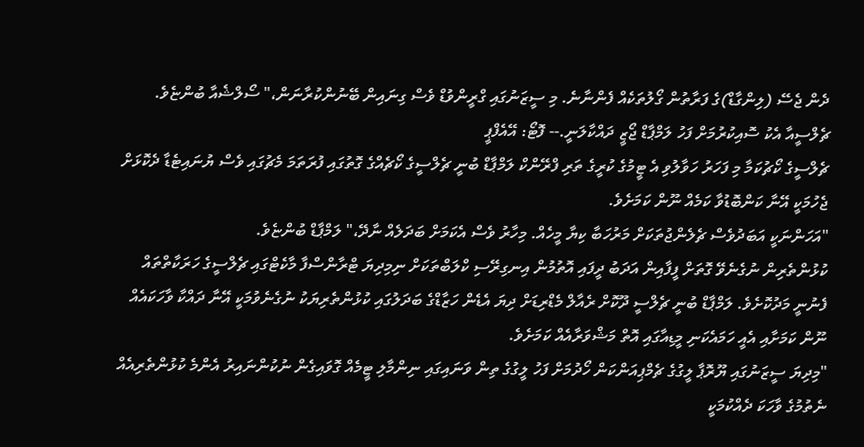ދެން ޖެސޭ (ލިންގާޑް)ގެ ފަރާތުން ގޯލުތަކެއް ފެންނާނެ. މި ސީޒަނުގައި ގްރީންވުޑް ވެސް ގިނައިން ބޭނުންކުރާނަން،" ސޯލްޝެއާ ބުންޏެވެ.
ޗެލްސީއާ އެކު ސޮއިކުރުމަށް ފަހު ލަމްޕާޑް ޖޯޒީ ދައްކާލަނީ.-- ފޮޓޯ: އޭއެފްޕީ
ޗެލްސީގެ ކޯޗުކަމާ މި ފަހަރު ހަވާލުވި އެ ޓީމުގެ ކުރީގެ ތަރި ފްރޭންކް ލަމްޕާޑް ބުނީ ޗެލްސީގެ ކޯޗެއްގެ ގޮތުގައި ފުރަތަމަ މެޗުގައި ވެސް ޔުނައިޓެޑާ ދެކޮޅަށް ޖެހުމަކީ އޭނާ ކަންބޮޑުވާ ކަމެއް ނޫން ކަމަށެވެ.
"އަހަންނަކީ އަބަދުވެސް ޗެލެންޖުތަކަށް މަރުހަބާ ކިޔާ މީހެއް. މިހާރު ވެސް އެކަމަށް ބަދަލެއް ނާދޭ،" ލަމްޕާޑް ބުންޏެވެ.
ކުޅުންތެރިން ނުގެނެވޭ ގޮތަށް ފީފާއިން އަދަބު ދީފައި އޮތުމުން އިނގިރޭސި ކްލަބްތަކަށް ނިމިދިޔަ ޓްރާންސްފާ މާކެޓްގައި ޗެލްސީގެ ހަރަކާތްތައް ފެނުނީ މަދުކޮށެވެ. ލަމްޕާޑް ބުނީ ޗެލްސީ ދޫކޮށް ރެއާލް މެޑްރިޑަށް ދިޔަ އެޑެން ހަޒާޑްގެ ބަދަލުގައި ކުޅުންތެރިޔަކު ނުގެނެވުމަކީ އޭނާ ދައްކާ ވާހަކައެއް ނޫން ކަމަށާއި އެއީ ހަމައެކަނި މީޑިއާގައި އޮތް މަޝްވަރާއެއް ކަމަށެވެ.
"މިދިޔަ ސީޒަނުގައި ޔޫރޮޕާ ލީގުގެ ޗެމްޕިއަންކަން ހޯދުމަށް ފަހު ލީގުގެ ތިން ވަނައިގައި ނިންމާލި ޓީމެއް ގޮވައިގެން ނުކުންނައިރު އެންމެ ކުޅުންތެރިއެއް ނެތުމުގެ ވާހަކަ ދެއްކުމަކީ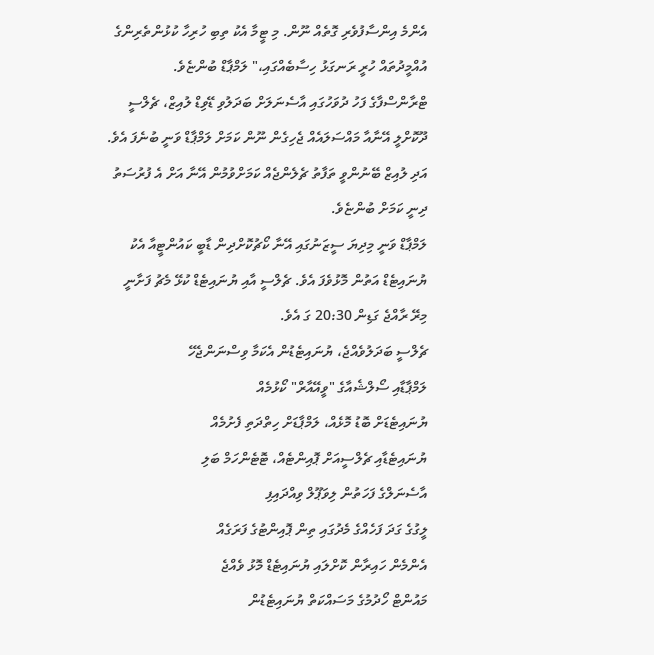އެންމެ އިންސާފުވެރި ގޮތެއް ނޫން. މި ޓީމާ އެކު ތިބި ހުރިހާ ކުޅުންތެރިންގެ އުއްމީދުތައް ހުރީ ރަނގަޅު ހިސާބެއްގައި،" ލަމްޕާޑް ބުންޏެވެ.
ޓްރާންސްފާގެ ފަހު ދުވަހުގައި އާސެނަލަށް ބަދަލުވި ޑޭވިޑް ލުއިޒް، ޗެލްސީ ދޫކޮށްލީ އޭނާއާ މައްސަލައެއް ޖެހިގެން ނޫން ކަމަށް ލަމްޕާޑް ވަނީ ބުނެފަ އެވެ. އަދި ލުއިޒް ބޭނުންވީ ތަފާތު ޗެލެންޖެއް ކަމަށްވުމުން އޭނާ އަށް އެ ފުރުސަތު ދިނީ ކަމަށް ބުންޏެވެ.
ލަމްޕާޑް ވަނީ މިދިޔަ ސީޒަނުގައި އޭނާ ކޯޗުކޮށްދިން ޑާބީ ކައުންޓީއާ އެކު ޔުނައިޓެޑް އަތުން މޮޅުވެފަ އެވެ. ޗެލްސީ އާއި ޔުނައިޓެޑް ކުޅޭ މެޗު ފަށާނީ މިރޭ ރާއްޖެ ގަޑިން 20:30 ގަ އެވެ.
ޗެލްސީ ބަދަލުވެއްޖެ، ޔުނައިޓެޑުން އެކަމާ ވިސްނަންޖެހޭ
ލަމްޕާޑާއި ސޯލްޝެއާގެ "ވީއޭއާރް" ކޯޅުމެއް
ޔުނައިޓެޑަށް ބޮޑު މޮޅެއް، ލަމްޕާޑަށް ހިތްދަތި ފެށުމެއް
ޔުނައިޓެޑާއި ޗެލްސީއަށް ޕޮއިންޓެއް، ޓޮޓެންހަމް ބަލި
އާސެނަލްގެ ފަހަތުން ލިވަޕޫލް ވިއްދައިފި
ލީގުގެ ގަދަ ފަހެއްގެ މެދުގައި ތިން ޕޮއިންޓުގެ ފަރަގެއް
އެންމެން ހައިރާން ކޮށްލައި ޔުނައިޓެޑް މޮޅު ވެއްޖެ
މައުންޓް ހޯދުމުގެ މަސައްކަތް ޔުނައިޓެޑުން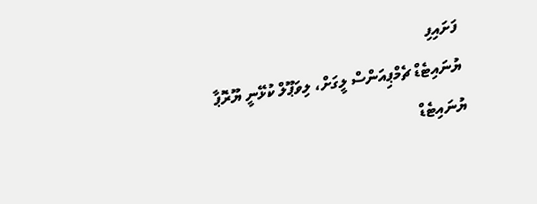ފަށައިފި
ޔުނައިޓެޑް ޗެމްޕިއަންސް ލީގަށް، ލިވަޕޫލް ކުޅޭނީ ޔޫރޮޕާ
ޔުނައިޓެޑް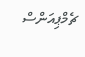ޗެމްޕިއަންސް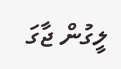ލީގުން ޖާގަ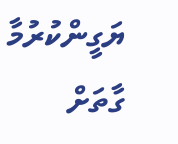ޔަގީންކުރުމާ ގާތަށް